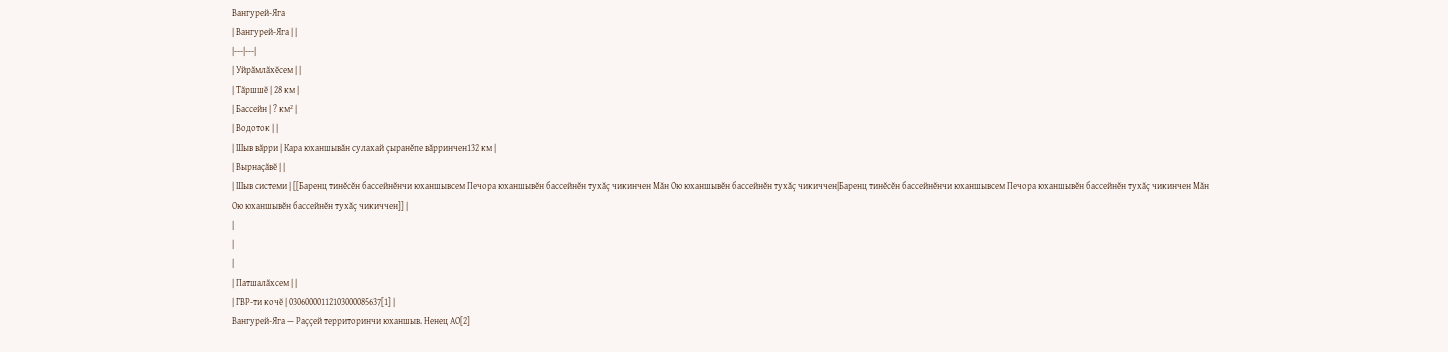Вангурей-Яга
| Вангурей-Яга | |
|---|---|
| Уйрӑмлӑхӗсем | |
| Тӑршшӗ | 28 км |
| Бассейн | ? км² |
| Водоток | |
| Шыв вӑрри | Кара юханшывăн сулахай çыранĕпе вăрринчен132 км |
| Вырнаҫӑвӗ | |
| Шыв системи | [[Баренц тинĕсĕн бассейнĕнчи юханшывсем Печора юханшывĕн бассейнĕн тухăç чикинчен Мăн Ою юханшывĕн бассейнĕн тухăç чикиччен|Баренц тинĕсĕн бассейнĕнчи юханшывсем Печора юханшывĕн бассейнĕн тухăç чикинчен Мăн Ою юханшывĕн бассейнĕн тухăç чикиччен]] |
|
|
|
| Патшалӑхсем | |
| ГВР-ти кочӗ | 03060000112103000085637[1] |
Вангурей-Яга — Раççей территоринчи юханшыв. Ненец АО[2]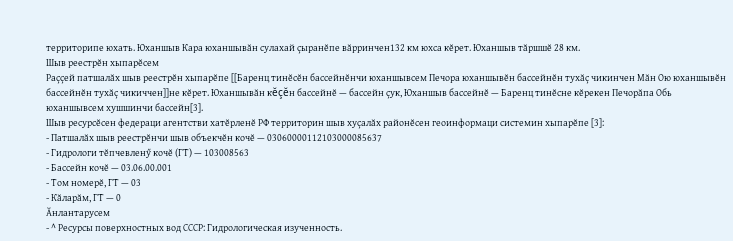территорипе юхать. Юханшыв Кара юханшывăн сулахай çыранĕпе вăрринчен132 км юхса кĕрет. Юханшыв тăршшĕ 28 км.
Шыв реестрĕн хыпарĕсем
Раççей патшалăх шыв реестрĕн хыпарĕпе [[Баренц тинĕсĕн бассейнĕнчи юханшывсем Печора юханшывĕн бассейнĕн тухăç чикинчен Мăн Ою юханшывĕн бассейнĕн тухăç чикиччен]]не кĕрет. Юханшывăн кĕçĕн бассейнĕ — бассейн çук, Юханшыв бассейнĕ — Баренц тинĕсне кĕрекен Печорăпа Обь юханшывсем хушшинчи бассейн[3].
Шыв ресурсĕсен федераци агентстви хатĕрленĕ РФ территорин шыв хуçалăх районĕсен геоинформаци системин хыпарĕпе [3]:
- Патшалăх шыв реестрĕнчи шыв объекчĕн кочĕ — 03060000112103000085637
- Гидрологи тĕпчевленӳ кочĕ (ГТ) — 103008563
- Бассейн кочĕ — 03.06.00.001
- Том номерĕ, ГТ — 03
- Кăларăм, ГТ — 0
Ӑнлантарусем
- ^ Ресурсы поверхностных вод СССР: Гидрологическая изученность.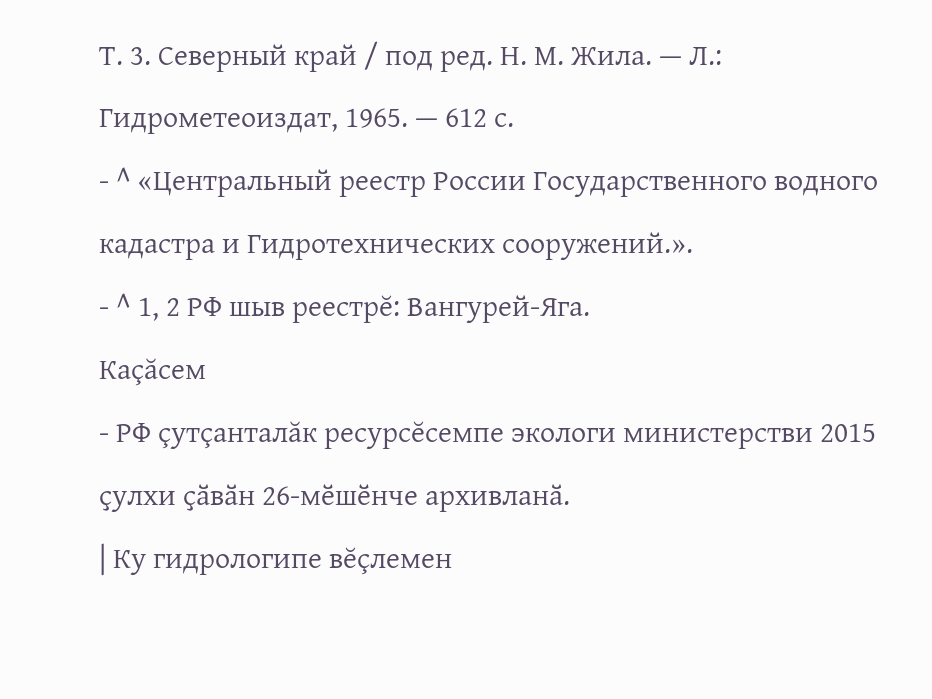Т. 3. Северный край / под ред. Н. М. Жила. — Л.: Гидрометеоиздат, 1965. — 612 с.
- ^ «Центральный реестр России Государственного водного кадастра и Гидротехнических сооружений.».
- ^ 1, 2 РФ шыв реестрĕ: Вангурей-Яга.
Каçăсем
- РФ çутçанталăк ресурсĕсемпе экологи министерстви 2015 ҫулхи ҫӑвӑн 26-мӗшӗнче архивланӑ.
| Ку гидрологипе вĕçлемен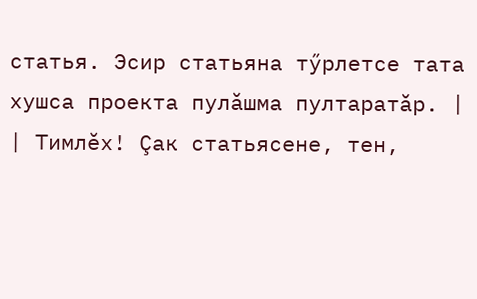статья. Эсир статьяна тӳрлетсе тата хушса проекта пулăшма пултаратăр. |
| Тимлĕх! Çак статьясене, тен,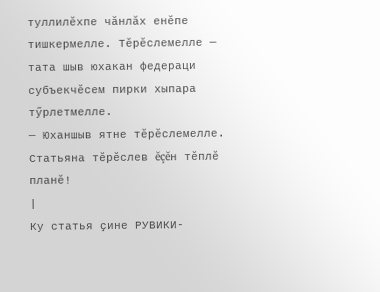туллилĕхпе чăнлăх енĕпе тишкермелле. Тĕрĕслемелле — тата шыв юхакан федераци субъекчĕсем пирки хыпара тӳрлетмелле.
— Юханшыв ятне тĕрĕслемелле. Статьяна тĕрĕслев ĕçĕн тĕплĕ планĕ!
|
Ку статья ҫине РУВИКИ-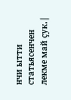нчи ытти статьясенчен лекме май ҫук. |